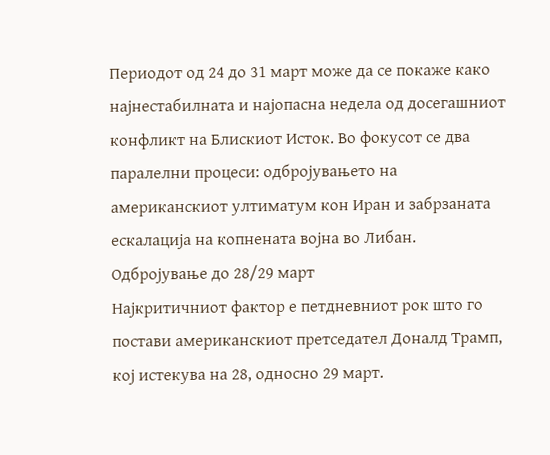Периодот од 24 до 31 март може да се покаже како најнестабилната и најопасна недела од досегашниот конфликт на Блискиот Исток. Во фокусот се два паралелни процеси: одбројувањето на американскиот ултиматум кон Иран и забрзаната ескалација на копнената војна во Либан.
Одбројување до 28/29 март
Најкритичниот фактор е петдневниот рок што го постави американскиот претседател Доналд Трамп, кој истекува на 28, односно 29 март.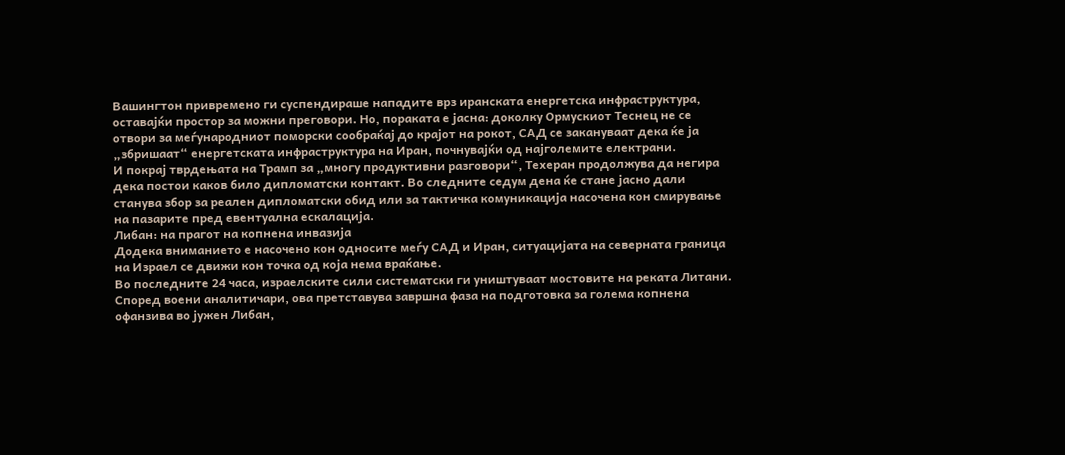Вашингтон привремено ги суспендираше нападите врз иранската енергетска инфраструктура, оставајќи простор за можни преговори. Но, пораката е јасна: доколку Ормускиот Теснец не се отвори за меѓународниот поморски сообраќај до крајот на рокот, САД се закануваат дека ќе ја „збришаат“ енергетската инфраструктура на Иран, почнувајќи од најголемите електрани.
И покрај тврдењата на Трамп за „многу продуктивни разговори“, Техеран продолжува да негира дека постои каков било дипломатски контакт. Во следните седум дена ќе стане јасно дали станува збор за реален дипломатски обид или за тактичка комуникација насочена кон смирување на пазарите пред евентуална ескалација.
Либан: на прагот на копнена инвазија
Додека вниманието е насочено кон односите меѓу САД и Иран, ситуацијата на северната граница на Израел се движи кон точка од која нема враќање.
Во последните 24 часа, израелските сили систематски ги уништуваат мостовите на реката Литани. Според воени аналитичари, ова претставува завршна фаза на подготовка за голема копнена офанзива во јужен Либан,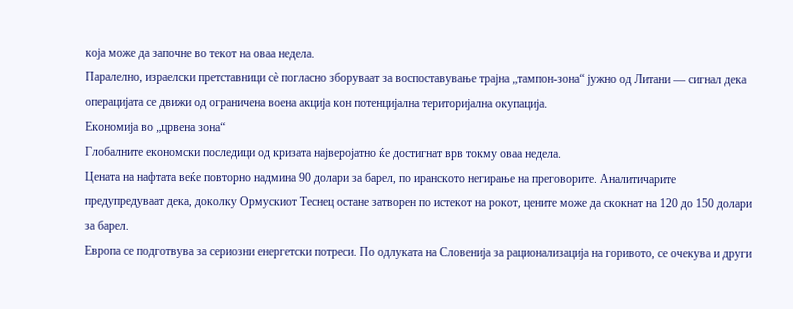која може да започне во текот на оваа недела.
Паралелно, израелски претставници сѐ погласно зборуваат за воспоставување трајна „тампон-зона“ јужно од Литани — сигнал дека операцијата се движи од ограничена воена акција кон потенцијална територијална окупација.
Економија во „црвена зона“
Глобалните економски последици од кризата најверојатно ќе достигнат врв токму оваа недела.
Цената на нафтата веќе повторно надмина 90 долари за барел, по иранското негирање на преговорите. Аналитичарите предупредуваат дека, доколку Ормускиот Теснец остане затворен по истекот на рокот, цените може да скокнат на 120 до 150 долари за барел.
Европа се подготвува за сериозни енергетски потреси. По одлуката на Словенија за рационализација на горивото, се очекува и други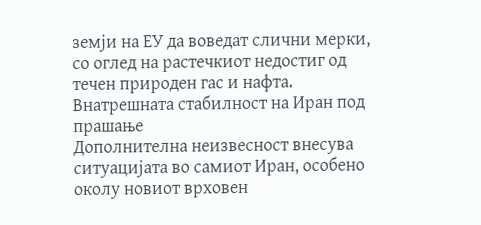земји на ЕУ да воведат слични мерки, со оглед на растечкиот недостиг од течен природен гас и нафта.
Внатрешната стабилност на Иран под прашање
Дополнителна неизвесност внесува ситуацијата во самиот Иран, особено околу новиот врховен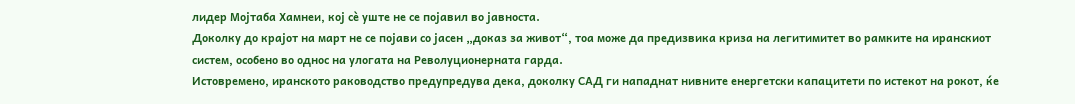лидер Мојтаба Хамнеи, кој сè уште не се појавил во јавноста.
Доколку до крајот на март не се појави со јасен „доказ за живот“, тоа може да предизвика криза на легитимитет во рамките на иранскиот систем, особено во однос на улогата на Револуционерната гарда.
Истовремено, иранското раководство предупредува дека, доколку САД ги нападнат нивните енергетски капацитети по истекот на рокот, ќе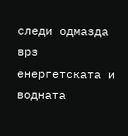следи одмазда врз енергетската и водната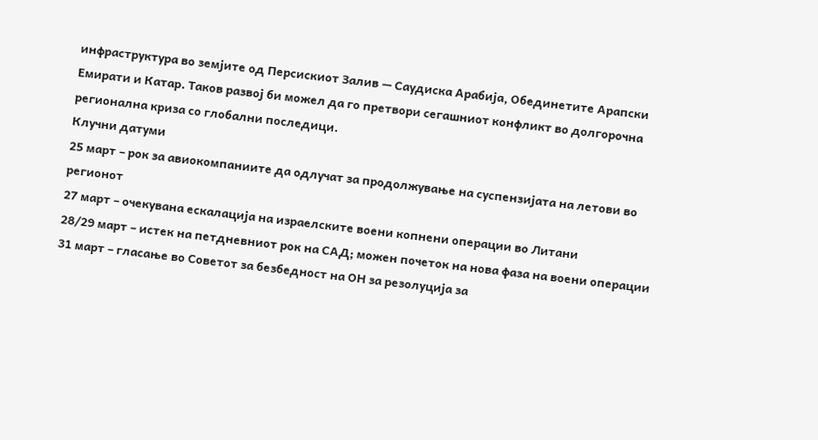инфраструктура во земјите од Персискиот Залив — Саудиска Арабија, Обединетите Арапски Емирати и Катар. Таков развој би можел да го претвори сегашниот конфликт во долгорочна регионална криза со глобални последици.
Клучни датуми
25 март – рок за авиокомпаниите да одлучат за продолжување на суспензијата на летови во регионот
27 март – очекувана ескалација на израелските воени копнени операции во Литани
28/29 март – истек на петдневниот рок на САД; можен почеток на нова фаза на воени операции
31 март – гласање во Советот за безбедност на ОН за резолуција за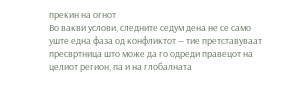прекин на огнот
Во вакви услови, следните седум дена не се само уште една фаза од конфликтот — тие претставуваат пресвртница што може да го одреди правецот на целиот регион, па и на глобалната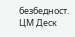безбедност.
ЦМ Деск